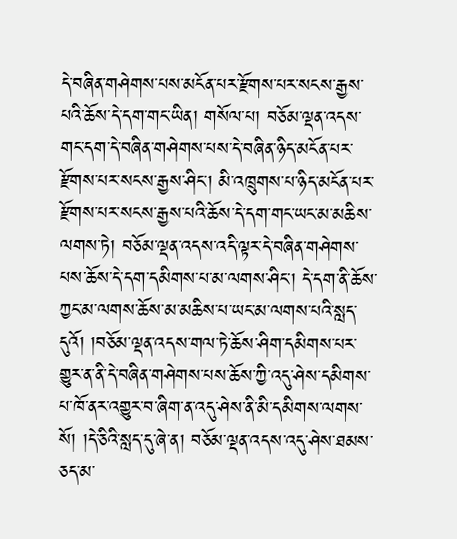དེ་བཞིན་གཤེགས་པས་མངོན་པར་རྫོགས་པར་སངས་རྒྱས་པའི་ཆོས་དེ་དག་གང་ཡིན། གསོལ་པ། བཅོམ་ལྡན་འདས་གང་དག་དེ་བཞིན་གཤེགས་པས་དེ་བཞིན་ཉིད་མངོན་པར་རྫོགས་པར་སངས་རྒྱས་ཤིང་། མི་འཁྲུགས་པ་ཉིད་མངོན་པར་རྫོགས་པར་སངས་རྒྱས་པའི་ཆོས་དེ་དག་གང་ཡང་མ་མཆིས་ལགས་ཏེ། བཅོམ་ལྡན་འདས་འདི་ལྟར་དེ་བཞིན་གཤེགས་པས་ཆོས་དེ་དག་དམིགས་པ་མ་ལགས་ཤིང་། དེ་དག་ནི་ཆོས་ཀྱང་མ་ལགས་ཆོས་མ་མཆིས་པ་ཡང་མ་ལགས་པའི་སླད་དུའོ། །བཅོམ་ལྡན་འདས་གལ་ཏེ་ཆོས་ཤིག་དམིགས་པར་གྱུར་ན་ནི་དེ་བཞིན་གཤེགས་པས་ཆོས་ཀྱི་འདུ་ཤེས་དམིགས་པ་ཁོ་ནར་འགྱུར་བ་ཞིག་ན་འདུ་ཤེས་ནི་མི་དམིགས་ལགས་སོ། །དེ་ཅིའི་སླད་དུ་ཞེ་ན། བཅོམ་ལྡན་འདས་འདུ་ཤེས་ཐམས་ཅད་མ་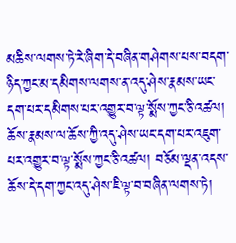མཆིས་ལགས་ཏེ་རེ་ཞིག་དེ་བཞིན་གཤེགས་པས་བདག་ཉིད་ཀྱང་མ་དམིགས་ལགས་ན་འདུ་ཤེས་རྣམས་ཡང་དག་པར་དམིགས་པར་འགྱུར་བ་ལྟ་སྨོས་ཀྱང་ཅི་འཚལ། ཆོས་རྣམས་ལ་ཆོས་ཀྱི་འདུ་ཤེས་ཡང་དག་པར་འཇུག་པར་འགྱུར་བ་ལྟ་སྨོས་ཀྱང་ཅི་འཚལ། བཅོམ་ལྡན་འདས་ཆོས་དེ་དག་ཀྱང་འདུ་ཤེས་ཇི་ལྟ་བ་བཞིན་ལགས་ཏེ།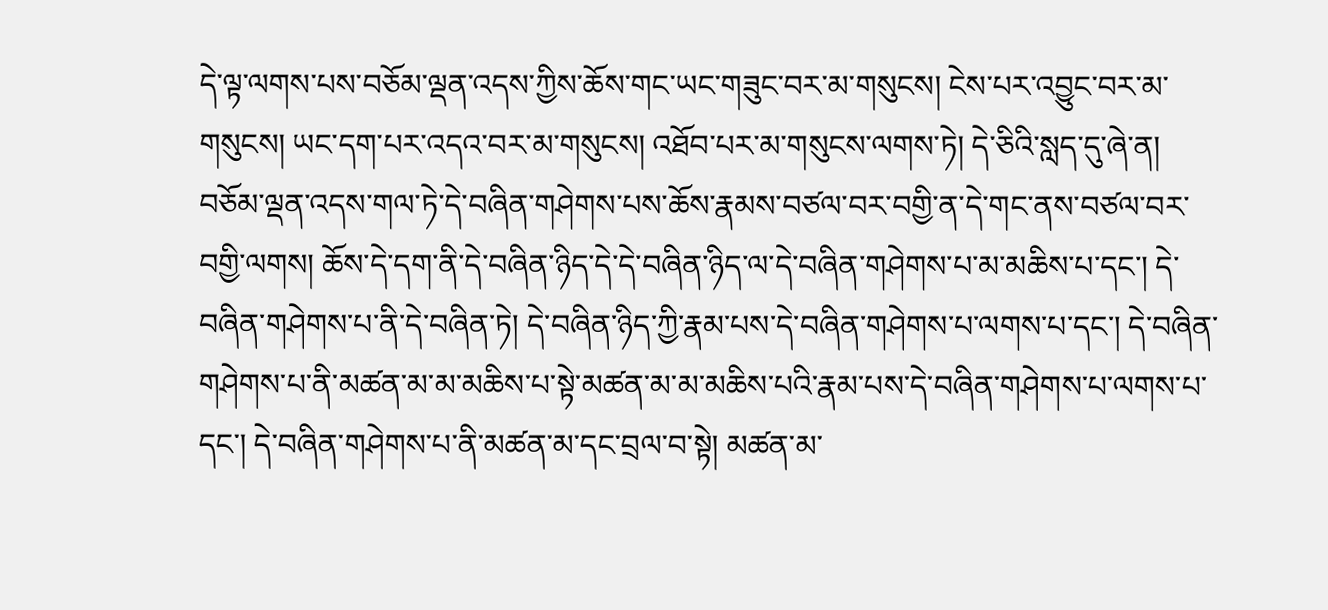དེ་ལྟ་ལགས་པས་བཅོམ་ལྡན་འདས་ཀྱིས་ཆོས་གང་ཡང་གཟུང་བར་མ་གསུངས། ངེས་པར་འབྱུང་བར་མ་གསུངས། ཡང་དག་པར་འདའ་བར་མ་གསུངས། འཐོབ་པར་མ་གསུངས་ལགས་ཏེ། དེ་ཅིའི་སླད་དུ་ཞེ་ན། བཅོམ་ལྡན་འདས་གལ་ཏེ་དེ་བཞིན་གཤེགས་པས་ཆོས་རྣམས་བཙལ་བར་བགྱི་ན་དེ་གང་ནས་བཙལ་བར་བགྱི་ལགས། ཆོས་དེ་དག་ནི་དེ་བཞིན་ཉིད་དེ་དེ་བཞིན་ཉིད་ལ་དེ་བཞིན་གཤེགས་པ་མ་མཆིས་པ་དང་། དེ་བཞིན་གཤེགས་པ་ནི་དེ་བཞིན་ཏེ། དེ་བཞིན་ཉིད་ཀྱི་རྣམ་པས་དེ་བཞིན་གཤེགས་པ་ལགས་པ་དང་། དེ་བཞིན་གཤེགས་པ་ནི་མཚན་མ་མ་མཆིས་པ་སྟེ་མཚན་མ་མ་མཆིས་པའི་རྣམ་པས་དེ་བཞིན་གཤེགས་པ་ལགས་པ་དང་། དེ་བཞིན་གཤེགས་པ་ནི་མཚན་མ་དང་བྲལ་བ་སྟེ། མཚན་མ་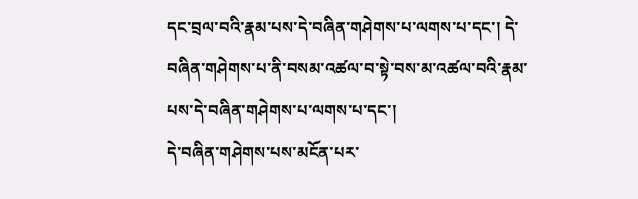དང་བྲལ་བའི་རྣམ་པས་དེ་བཞིན་གཤེགས་པ་ལགས་པ་དང་། དེ་བཞིན་གཤེགས་པ་ནི་བསམ་འཚལ་བ་སྟེ་བས་མ་འཚལ་བའི་རྣམ་པས་དེ་བཞིན་གཤེགས་པ་ལགས་པ་དང་།
དེ་བཞིན་གཤེགས་པས་མངོན་པར་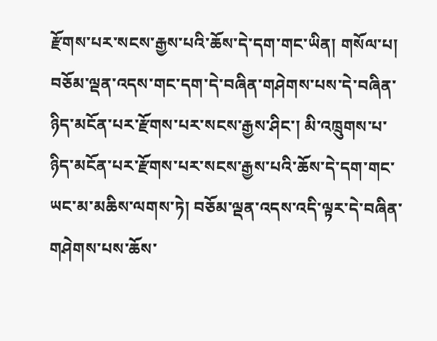རྫོགས་པར་སངས་རྒྱས་པའི་ཆོས་དེ་དག་གང་ཡིན། གསོལ་པ། བཅོམ་ལྡན་འདས་གང་དག་དེ་བཞིན་གཤེགས་པས་དེ་བཞིན་ཉིད་མངོན་པར་རྫོགས་པར་སངས་རྒྱས་ཤིང་། མི་འཁྲུགས་པ་ཉིད་མངོན་པར་རྫོགས་པར་སངས་རྒྱས་པའི་ཆོས་དེ་དག་གང་ཡང་མ་མཆིས་ལགས་ཏེ། བཅོམ་ལྡན་འདས་འདི་ལྟར་དེ་བཞིན་གཤེགས་པས་ཆོས་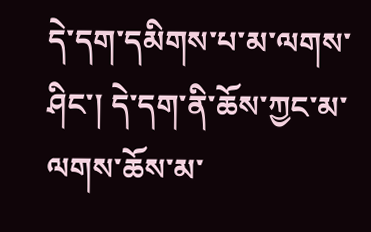དེ་དག་དམིགས་པ་མ་ལགས་ཤིང་། དེ་དག་ནི་ཆོས་ཀྱང་མ་ལགས་ཆོས་མ་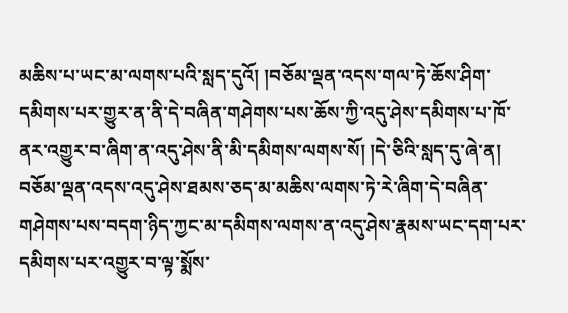མཆིས་པ་ཡང་མ་ལགས་པའི་སླད་དུའོ། །བཅོམ་ལྡན་འདས་གལ་ཏེ་ཆོས་ཤིག་དམིགས་པར་གྱུར་ན་ནི་དེ་བཞིན་གཤེགས་པས་ཆོས་ཀྱི་འདུ་ཤེས་དམིགས་པ་ཁོ་ནར་འགྱུར་བ་ཞིག་ན་འདུ་ཤེས་ནི་མི་དམིགས་ལགས་སོ། །དེ་ཅིའི་སླད་དུ་ཞེ་ན། བཅོམ་ལྡན་འདས་འདུ་ཤེས་ཐམས་ཅད་མ་མཆིས་ལགས་ཏེ་རེ་ཞིག་དེ་བཞིན་གཤེགས་པས་བདག་ཉིད་ཀྱང་མ་དམིགས་ལགས་ན་འདུ་ཤེས་རྣམས་ཡང་དག་པར་དམིགས་པར་འགྱུར་བ་ལྟ་སྨོས་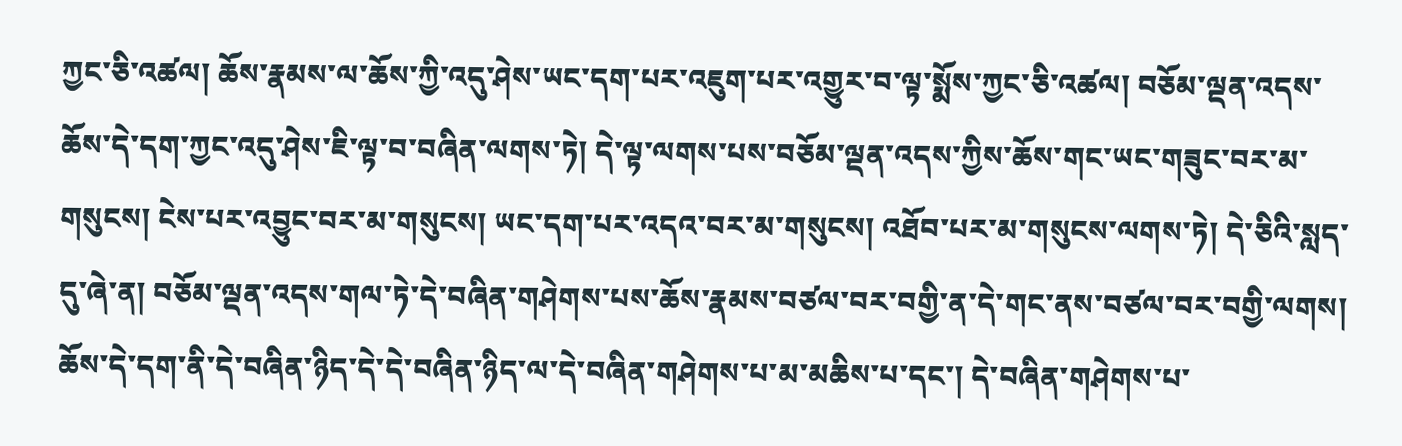ཀྱང་ཅི་འཚལ། ཆོས་རྣམས་ལ་ཆོས་ཀྱི་འདུ་ཤེས་ཡང་དག་པར་འཇུག་པར་འགྱུར་བ་ལྟ་སྨོས་ཀྱང་ཅི་འཚལ། བཅོམ་ལྡན་འདས་ཆོས་དེ་དག་ཀྱང་འདུ་ཤེས་ཇི་ལྟ་བ་བཞིན་ལགས་ཏེ། དེ་ལྟ་ལགས་པས་བཅོམ་ལྡན་འདས་ཀྱིས་ཆོས་གང་ཡང་གཟུང་བར་མ་གསུངས། ངེས་པར་འབྱུང་བར་མ་གསུངས། ཡང་དག་པར་འདའ་བར་མ་གསུངས། འཐོབ་པར་མ་གསུངས་ལགས་ཏེ། དེ་ཅིའི་སླད་དུ་ཞེ་ན། བཅོམ་ལྡན་འདས་གལ་ཏེ་དེ་བཞིན་གཤེགས་པས་ཆོས་རྣམས་བཙལ་བར་བགྱི་ན་དེ་གང་ནས་བཙལ་བར་བགྱི་ལགས། ཆོས་དེ་དག་ནི་དེ་བཞིན་ཉིད་དེ་དེ་བཞིན་ཉིད་ལ་དེ་བཞིན་གཤེགས་པ་མ་མཆིས་པ་དང་། དེ་བཞིན་གཤེགས་པ་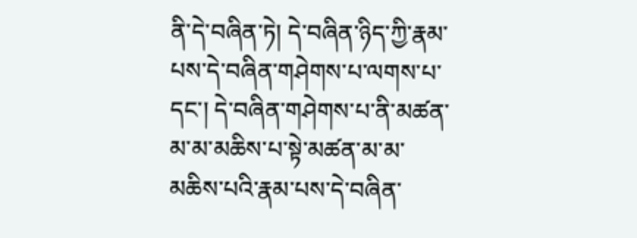ནི་དེ་བཞིན་ཏེ། དེ་བཞིན་ཉིད་ཀྱི་རྣམ་པས་དེ་བཞིན་གཤེགས་པ་ལགས་པ་དང་། དེ་བཞིན་གཤེགས་པ་ནི་མཚན་མ་མ་མཆིས་པ་སྟེ་མཚན་མ་མ་མཆིས་པའི་རྣམ་པས་དེ་བཞིན་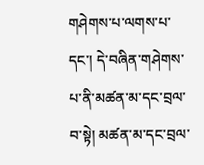གཤེགས་པ་ལགས་པ་དང་། དེ་བཞིན་གཤེགས་པ་ནི་མཚན་མ་དང་བྲལ་བ་སྟེ། མཚན་མ་དང་བྲལ་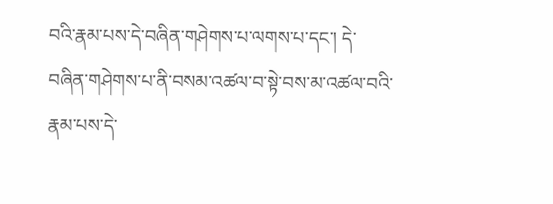བའི་རྣམ་པས་དེ་བཞིན་གཤེགས་པ་ལགས་པ་དང་། དེ་བཞིན་གཤེགས་པ་ནི་བསམ་འཚལ་བ་སྟེ་བས་མ་འཚལ་བའི་རྣམ་པས་དེ་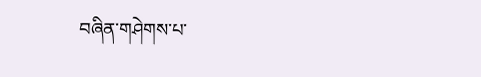བཞིན་གཤེགས་པ་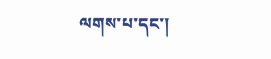ལགས་པ་དང་།